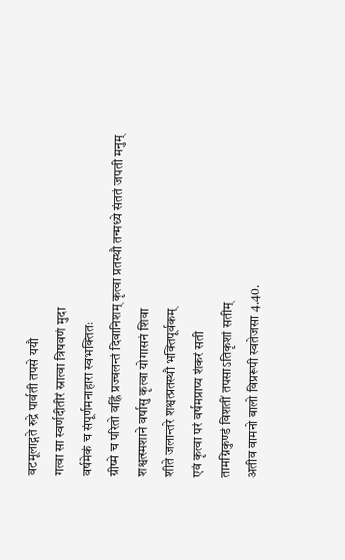वटमूलाद्गते रुद्रे पार्वती तपसे ययौ
गत्वा सा स्वर्णदीतीरं स्नात्वा त्रिषवणं मुदा
वर्षमेकं च संपूर्णमनाहारा स्वभक्तितः
ग्रीष्मे च परितो वह्निं प्रज्वलन्तं दिवानिशम् कृत्वा प्रतस्थौ तन्मध्ये संततं जपती मनुम्
शश्वत्स्मशाने वर्षासु कृत्वा योगासनं शिवा
शीते जलान्तरे शश्वत्प्रतस्थौ भक्तिपूर्वकम्
एवं कृत्वा परं वर्षमप्राप्य शंकरं सती
तामग्निकुण्डं विशतीं तपसाऽतिकृशां सतीम्
अतीव वामनो बालो विप्ररूपी स्वतेजसा 4.40.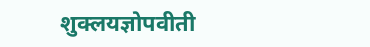शुक्लयज्ञोपवीती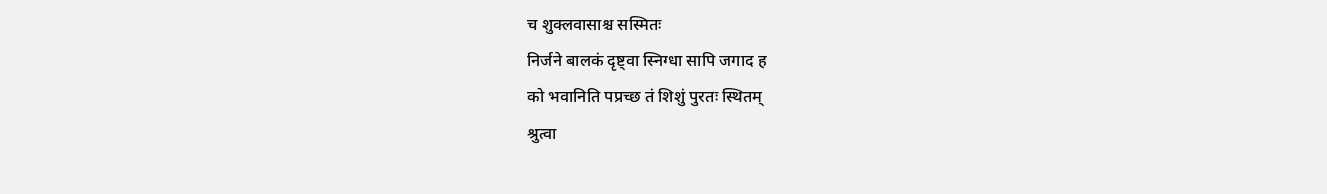च शुक्लवासाश्च सस्मितः
निर्जने बालकं दृष्ट्वा स्निग्धा सापि जगाद ह
को भवानिति पप्रच्छ तं शिशुं पुरतः स्थितम्
श्रुत्वा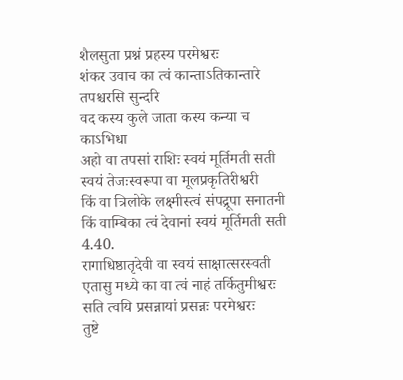शैलसुता प्रश्नं प्रहस्य परमेश्वरः
शंकर उवाच का त्वं कान्ताऽतिकान्तारे तपश्चरसि सुन्दरि
वद कस्य कुले जाता कस्य कन्या च काऽभिधा
अहो वा तपसां राशिः स्वयं मूर्तिमती सती
स्वयं तेजःस्वरूपा वा मूलप्रकृतिरीश्वरी
किं वा त्रिलोके लक्ष्मीस्त्वं संपद्रूपा सनातनी
किं वाम्बिका त्वं देवानां स्वयं मूर्तिमती सती 4.40.
रागाधिष्ठातृदेवी वा स्वयं साक्षात्सरस्वती
एतासु मध्ये का वा त्वं नाहं तर्कितुमीश्वरः
सति त्वयि प्रसन्नायां प्रसन्नः परमेश्वरः
तुष्टे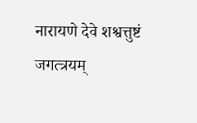नारायणे देवे शश्वत्तुष्टं जगत्त्रयम्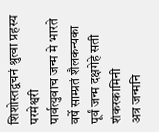शिशोस्तद्वचनं श्रुत्वा प्रहस्य परमेश्वरी
पार्वत्युवाच जन्म मे भारते वर्षे साम्प्रतं शैलकन्यका
पूर्वं जन्म दक्षगेहे सती शंकरकामिनी
अत्र जन्मनि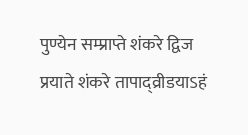पुण्येन सम्प्राप्ते शंकरे द्विज
प्रयाते शंकरे तापाद्व्रीडयाऽहं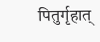पितुर्गृहात्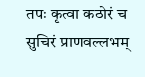तपः कृत्वा कठोरं च सुचिरं प्राणवल्लभम्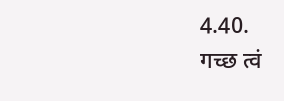4.40.
गच्छ त्वं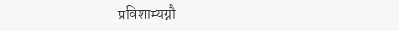प्रविशाम्यग्नौ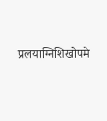प्रलयाग्निशिखोपमे